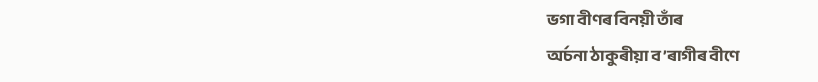ভগা বীণৰ বিনয়ী তাঁৰ
অৰ্চনা ঠাকুৰীয়া ব’ৰাগীৰ বীণে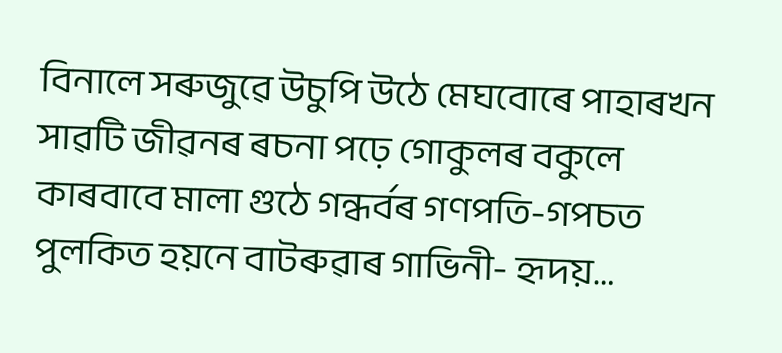বিনালে সৰুজুৱে উচুপি উঠে মেঘবোৰে পাহাৰখন সাৱটি জীৱনৰ ৰচনা পঢ়ে গোকুলৰ বকুলে কাৰবাবে মালা গুঠে গন্ধৰ্বৰ গণপতি-গপচত পুলকিত হয়নে বাটৰুৱাৰ গাভিনী- হৃদয়…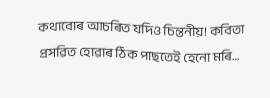কথাবোৰ আচৰিত যদিও চিন্তনীয়! কবিতা প্ৰসৱিত হোৱাৰ ঠিক পাছতেই হেনো মৰি…